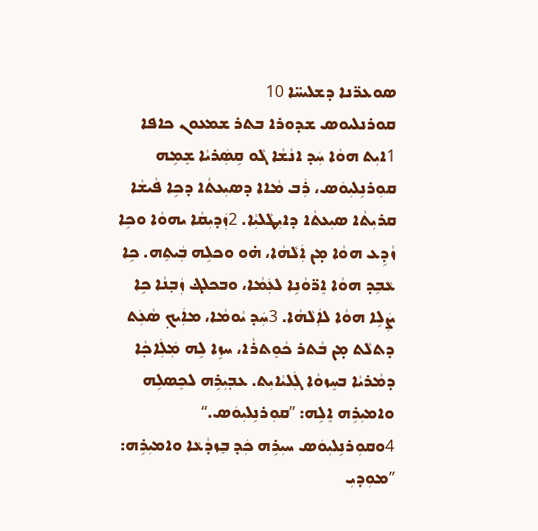ܣܘܥܪ̈ܢܐ ܕܫܠܝܚ̈ܐ 10
ܩܘܪܢܠܝܘܣ ܫܕܘܪܐ ܒܬܪ ܫܡܥܘܢ ܟܐܦܐ
1ܐܝܼܬ ܗܘܵܐ ܚܲܕ ܐܢܵܫܵܐ ܓܵܘ ܩܹܣܲܪܝܵܐ ܫܸܡܹܗ ܩܘܼܪܢܹܠܝܼܘܿܣ، ܪܲܒ ܡܵܐܐ ܕܣܝܼܥܬܵ‌ܐ ܕܟܹܐ ܦܵܝܫܵܐ ܩܪܝܼܬܵ‌ܐ ܣܝܼܥܬܵ‌ܐ ܕܐܝܼܛܵܠܝܼܵܐ. 2ܙܲܕܝܼܩܵܐ ܝܗܘܵܐ ܘܟܹܐ ܙܵܕܹܥ ܗܘܵܐ ܡ̣ܢ ܐܲܠܵܗܵܐ، ܗ̇ܘ ܘܟܠܹܗ ܒܲܝܬܹܗ. ܟܹܐ ܥܵܒܹܕ ܗܘܵܐ ܐܸܪ̈ܘܵܢܹܐ ܠܥܲܡܵܐ، ܘܒܟܠܔ ܙܲܒ݂ܢܵܐ ܟܹܐ ܨܲܠܹܐ ܗܘܵܐ ܠܐܲܠܵܗܵܐ. 3ܚܲܕ ܝܵܘܡܵܐ، ܡܐܲܝܟ݂ ܣܵܥܲܬ ܕܬܠܵܬ ܡ̣ܢ ܒܵܬܪ ܟܵܘܸܬܪܵܐ، ܚܙܹܐ ܠܹܗ ܡܲܠܲܐܟ݂ܵܐ ܕܡܵܪܝܵܐ ܒܚܸܙܘܵܐ ܓܲܠܝܵܐܝܼܬ. ܥܒ݂ܝܼܪܹܗ ܠܟܸܣܠܹܗ ܘܐܡܝܼܪܹܗ ܐܸܠܹܗ: ”ܩܘܼܪܢܹܠܝܼܘܿܣ.“ 4ܘܩܘܼܪܢܹܠܝܼܘܿܣ ܚܝܼܪܹܗ ܟܲܕ ܒܸܙܕܵܥܵܐ ܘܐܡܝܼܪܹܗ: ”ܡܘܼܕܝܼ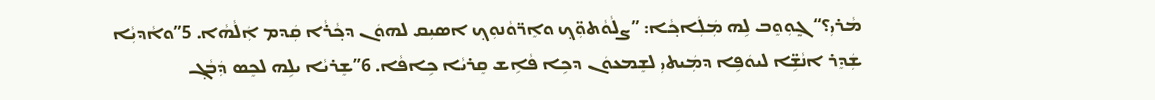ܡܵܪܝܼ؟“ ܓ̰ܘܼܘܸܒ ܠܹܗ ܡܲܠܲܐܟ݂ܵܐ: ”ܨܠܵܘܵܬܘܼ̈ܟ݂ ܘܐܸܪ̈ܘܵܢܘܼܟ݂ ܐܣܝܼܩ ܠܗܘܿܢ ܕܟ݂ܵܪܵܐ ܩܲܕܡ ܐܲܠܵܗܵܐ. 5”ܘܐܵܕܝܼܵܐ ܫܲܕܸܪ ܐܢܵܫܹ̈ܐ ܠܝܘܿܦܹܐ ܕܡܲܝܬ‌ܝܼ ܠܫܸܡܥܘܿܢ ܕܟܹܐ ܦܵܐܹܫ ܩܸܪܝܵܐ ܟܹܐܦܵܐ. 6”ܫܸܪܝܵܐ ܝܠܹܗ ܠܟܸܣ ܕܲܒܵܓ݂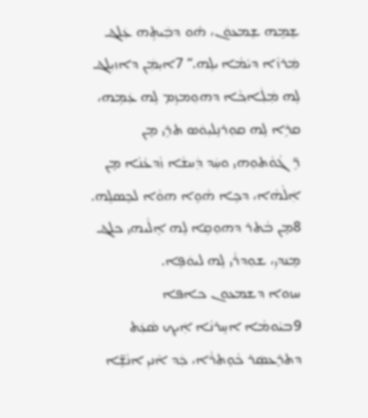ܫܸܡܹܗ ܫܸܡܥܘܿܢ، ܗ̇ܘ ܕܒܲܝܬܹܗ ܥܲܠܔ ܡܲܪܙܵܐ ܕܝܵܡܵܐ ܝܠܹܗ.“ 7ܐܝܼܡܲܢ ܕܐܙܝܼܠܔ ܠܹܗ ܡܲܠܲܐܟ݂ܵܐ ܕܗܘܼܡܙܸܡ ܠܹܗ ܥܲܡܹܗ، ܩܪܹܐ ܠܹܗ ܩܘܼܪܢܹܠܝܼܘܿܣ ܬܪܹܝ ܡ̣ܢ ܪܹ̈ܓܵܘܵܬܘܼܗ‌ܝ ܘܚܲܕ ܕܲܚܫܵܐ ܙܵܕܥܵܢܵܐ ܡ̣ܢ ܐܲܠܵܗܵܐ، ܕܟܹܐ ܗܵܘܹܐ ܗܘܵܐ ܠܟܸܣܠܹܗ. 8ܡ̣ܢ ܒܵܬܪ ܕܗܘܼܩܹܐ ܠܹܗ ܐܸܠܵܝܗ‌ܝ ܟܠܔ ܡܸܢܕܝܼ، ܫܘܼܕܪܵܝ ܠܹܗ ܠܝܘܿܦܹܐ.
ܚܙܘܐ ܕܫܡܥܘܢ ܟܐܦܐ
9ܒܝܵܘܡܵܐ ܐܚܹܪܢܵܐ ܐܲܝܟ݂ ܣܵܥܲܬ ܕܬܪܸܥܣܲܪ ܟܵܘܸܬܪܵܐ، ܟܲܕ ܐܵܢܝܼ ܐܢܵܫܹ̈ܐ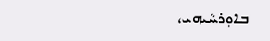ܒܐܘܼܪܚܵܝܗ‌ܝ،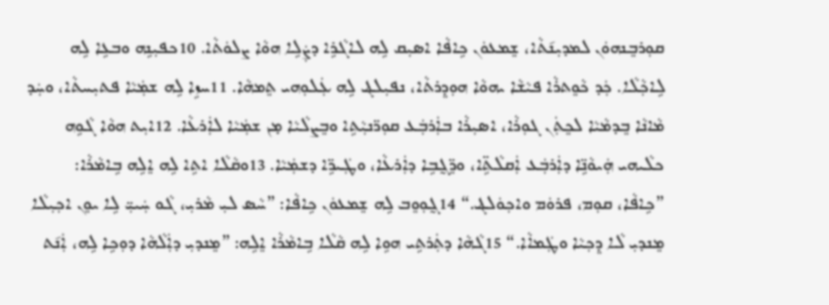ܩܘܼܪܒܸܢܗܘܿܢ ܠܡܕܝܼܢ݇ܬܵ‌ܐ، ܫܸܡܥܘܿܢ ܟܹܐܦܵܐ ܐܣܝܼܩ ܠܹܗ ܠܐܓܵܪܹܐ ܕܨܲܠܹܐ ܗܘܵܐ ܨܠܘܿܬܵ‌ܐ. 10ܟܦܝܼܢܹܗ ܘܒܥܹܐ ܠܹܗ ܠܹܐܟ݂ܵܠܵܐ. ܟܲܕ ܟܵܘܸܬܪܵܐ ܦܝܵܫܵܐ ܝܗܘܵܐ ܗܘܼܕܸܪܬܵ‌ܐ، ܢܦܝܼܠܔ ܠܹܗ ܥܲܠܘܼܗ‌ܝ ܬܸܡܗܵܐ. 11ܚܙܹܐ ܠܹܗ ܫܡܲܝܵܐ ܦܬܝܼܚܬܵ‌ܐ، ܘܚܲܕ ܡܵܐܢܵܐ ܒܸܕܡܵܝܵܐ ܠܟܸܬܲܢ ܓܘܼܪܵܐ، ܐܣܝܼܪܵܐ ܒܐܲܪܒܲܥ ܩܘܼܪ̈ܢܝܼܵܬܹ‌ܐ ܘܒܸܨܠܵܝܵܐ ܡ̣ܢ ܫܡܲܝܵܐ ܠܐܲܪܥܵܐ. 12ܐܝܼܬ ܗܘܵܐ ܓܵܘܹܗ ܟܠܵܝܗ‌ܝ ܗܲܝܘܵܢܹ̈ܐ ܕܐܲܪܒܲܥ ܐܲܩܠܵܬܹ̈‌ܐ، ܘܪܸ̈ܓ̰ܒܹܐ ܕܐܲܪܥܵܐ، ܘܛܲܝܪܹ̈ܐ ܕܫܡܲܝܵܐ. 13ܘܩܵܠܵܐ ܐܬܹ‌ܐ ܠܹܗ ܐܸܠܹܗ ܒܹܐܡܵܪܵܐ: ”ܟܹܐܦܵܐ، ܩܘܼܡ، ܦܪܘܿܡ ܘܐܟ݂ܘܿܠܔ.“ 14ܓ̰ܘܼܘܸܒ ܠܹܗ ܫܸܡܥܘܿܢ ܟܹܐܦܵܐ: ”ܚܵܣ ܠܝܼ ܡܵܪܝܼ، ܓܵܘ ܚܲܝܝܼ̈ ܠܹܐ ܝܘܸܢ ܐܟ݂ܝܼܠܵܐ ܡܸܢܕܝܼ ܠܵܐ ܕܸܟ݂ܝܵܐ ܘܛܲܡܐܵܐ.“ 15ܓܵܗܵܐ ܕܬܲܪܬܹܝ ܗܘܹܐ ܠܹܗ ܩܵܠܵܐ ܒܹܐܡܵܪܵܐ ܐܸܠܹܗ: ”ܡܸܢܕܝܼ ܕܐܲܠܵܗܵܐ ܕܘܼܟܹܐ ܠܹܗ، ܐܲܢ݇ܬ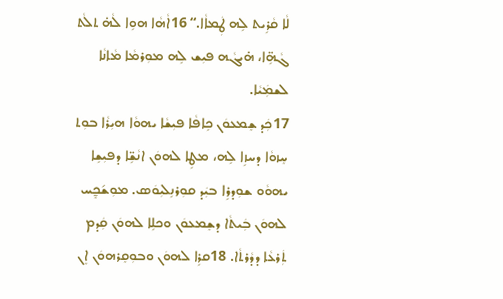ܠܵܐ ܩܵܪܹܝܬ ܠܹܗ ܛܲܡܐܵܐ.“ 16ܐܵܗܵܐ ܗܘܹܐ ܠܵܗ̇ ܬܠܵܬ ܓܵܗܹ̈ܐ، ܗ̇ܝܓܵܗ ܦܝܼܫ ܠܹܗ ܡܘܼܪܡܵܐ ܡܵܐܢܵܐ ܠܫܡܲܝܵܐ.
17ܟܲܕ ܫܸܡܥܘܿܢ ܟܹܐܦܵܐ ܦܝܼܫܵܐ ܝܗܘܵܐ ܗܝܼܪܵܐ ܒܘܼܬ ܚܸܙܘܵܐ ܕܚܙܹܐ ܠܹܗ، ܡܛܹܐ ܠܗܘܿܢ ܐܢܵܫܹ̈ܐ ܕܦܝܼܫܹܐ ܝܗܘܵܘ ܫܘܼܕܪܹܐ ܒܝܲܕ ܩܘܼܪܢܹܠܝܼܘܿܣ. ܡܘܼܫ݇ܟ̰ܸܚ ܠܗܘܿܢ ܒܲܝܬܵ‌ܐ ܕܫܸܡܥܘܿܢ ܘܟܠܹܐ ܠܗܘܿܢ ܩܲܕܡ ܬܲܪܥܵܐ ܕܕܵܪܬܵ‌ܐ. 18ܩܪܹܐ ܠܗܘܿܢ ܘܒܘܼܩܸܪܗܘܿܢ ܐܸܢ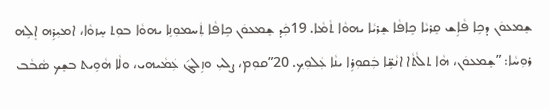ܫܸܡܥܘܿܢ ܕܟܹܐ ܦܵܐܹܫ ܩܸܪܝܵܐ ܟܹܐܦܵܐ ܫܸܪܝܵܐ ܝܗܘܵܐ ܬܵܡܵܐ. 19ܟܲܕ ܫܸܡܥܘܿܢ ܟܹܐܦܵܐ ܬܲܚܡܘܼܢܹܐ ܝܗܘܵܐ ܒܘܼܬ ܚܸܙܘܵܐ، ܐܡܝܼܪܹܗ ܐܸܠܹܗ ܪܘܼܚܵܐ: ”ܫܸܡܥܘܿܢ، ܗܵܐ ܬܠܵܬܵ‌ܐ ܐܢܵܫܹ̈ܐ ܒܲܩܘܼܪܹܐ ܝܢܵܐ ܥܲܠܘܼܟ݂. 20”ܩܘܼܡ، ܨܠܝܼ ܘܙܹܠܔ݇ ܥܲܡܵܝܗ‌ܝ، ܘܠܵܐ ܗܵܘܹܝܬ ܒܫܸܟ ܣܵܒܵܒ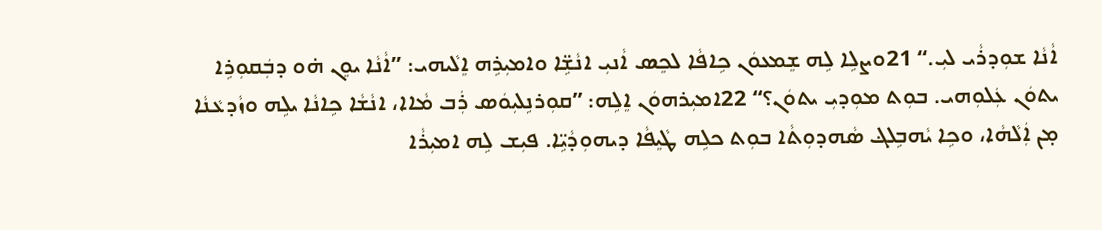ܐܵܢܵܐ ܫܘܼܕܪܵܝ ܠܝܼ.“ 21ܘܨܠܹܐ ܠܹܗ ܫܸܡܥܘܿܢ ܟܹܐܦܵܐ ܠܟܸܣ ܐܵܢܝܼ ܐܢܵܫܹ̈ܐ ܘܐܡܝܼܪܹܗ ܐܸܠܵܝܗ‌ܝ: ”ܐܵܢܵܐ ܝܘܸܢ ܗ̇ܘ ܕܒܲܩܘܼܪܹܐ ܝܬܘܿܢ ܥܲܠܘܼܗ‌ܝ. ܒܘܼܬ ܡܘܼܕܝܼ ܝܬܘܿܢ؟“ 22ܐܡܝܼܪܗܘܿܢ ܐܸܠܹܗ: ”ܩܘܼܪܢܹܠܝܼܘܿܣ ܪܲܒ ܡܵܐܐ، ܐܢܵܫܵܐ ܟܹܐܢܵܐ ܝܠܹܗ ܘܙܵܕܥܵܢܵܐ ܡ̣ܢ ܐܲܠܵܗܵܐ، ܘܟܹܐ ܝܵܗܒܹܠܔ ܣܵܗܕܘܼܬܵ‌ܐ ܒܘܼܬ ܟܠܹܗ ܛܵܝܸܦܵܐ ܕܝܗܘܼܕܵܝܹ̈ܐ. ܦܝܼܫ ܠܹܗ ܐܡܝܼܪܵܐ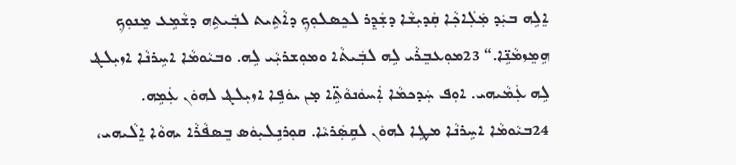ܐܸܠܹܗ ܒܝܲܕ ܡܲܠܲܐܟ݂ܵܐ ܩܲܕܝܼܫܵܐ ܕܫܲܕܸܪ ܠܟܸܣܠܘܼܟ݂ ܕܐܵܬܹܝܬ ܠܒܲܝܬܹܗ ܕܫܵܡܹܥ ܡܸܢܘܼܟ݂ ܗܹܡܸܙܡܵܢܹ̈ܐ.“ 23ܡܘܼܥܒܸܪܵܝ ܠܹܗ ܠܒܲܝܬܵ‌ܐ ܘܡܘܼܫܪܝܼܵܝ ܠܹܗ. ܘܒܝܵܘܡܵܐ ܐܚܹܪܢܵܐ ܐܙܝܼܠܔ ܠܹܗ ܥܲܡܵܝܗ‌ܝ. ܐܘܼܦ ܚܲܕܟܡܵܐ ܐܲܚܘܿܢܘܵܬܹ̈‌ܐ ܡ̣ܢ ܝܘܿܦܹܐ ܐܙܝܼܠܔ ܠܗܘܿܢ ܥܲܡܹܗ.
24ܒܝܵܘܡܵܐ ܐܚܹܪܢܵܐ ܡܛܹܐ ܠܗܘܿܢ ܠܩܹܣܲܪܝܵܐ. ܩܘܼܪܢܹܠܝܼܘܿܣ ܒܸܣܦܵܪܵܐ ܝܗܘܵܐ ܐܸܠܵܝܗ‌ܝ،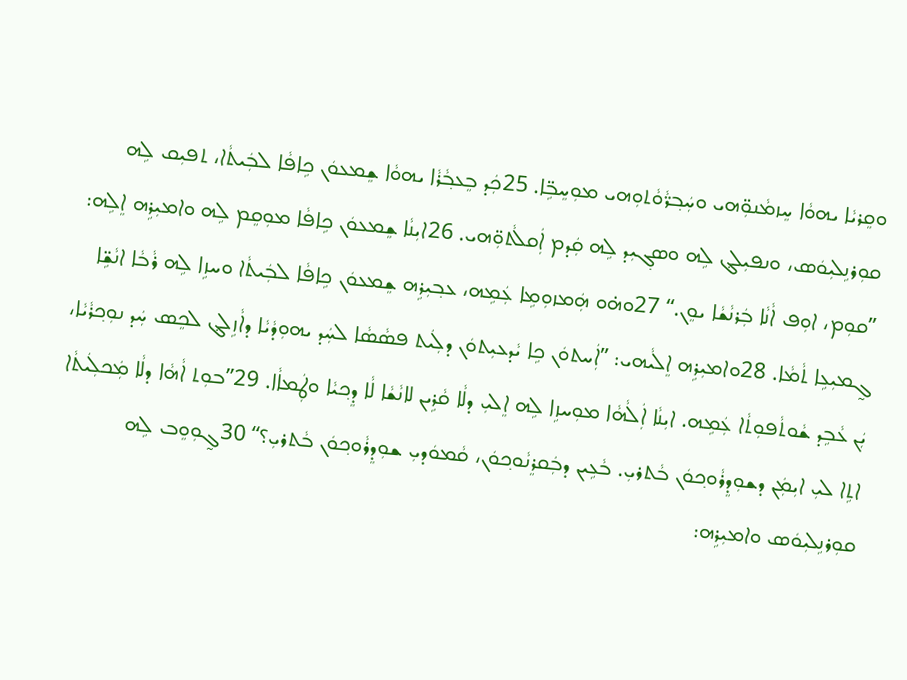ܘܩܸܪܝܵܐ ܝܗܘܵܐ ܚܸܙܡܵܢܘܼ̈ܗ‌ܝ ܘܚܲܒ݂ܪ̈ܵܘܵܬܘܼܗ‌ܝ ܡܘܼܚܸܒܹ̈ܐ. 25ܟܲܕ ܒܸܥܒ݂ܵܪܵܐ ܝܗܘܵܐ ܫܸܡܥܘܿܢ ܟܹܐܦܵܐ ܠܒܲܝܬܵ‌ܐ، ܬܦܝܼܩ ܠܹܗ ܩܘܼܪܢܹܠܝܼܘܿܣ، ܘܢܦܝܼܠܔ ܠܹܗ ܘܣܓ݂ܝܼܕ ܠܹܗ ܩܲܕܡ ܐܲܩܠܵܬܘܼ̈ܗ‌ܝ. 26ܐܝܼܢܵܐ ܫܸܡܥܘܿܢ ܟܹܐܦܵܐ ܡܘܼܩܸܡ ܠܹܗ ܘܐܡܝܼܪܹܗ ܐܸܠܹܗ: ”ܩܘܼܡ، ܐܘܼܦ ܐܵܢܵܐ ܒܲܪܢܵܫܵܐ ܝܘܸܢ.“ 27ܘܗ̇ܘ ܗܲܡܙܘܼܡܹܐ ܥܲܡܹܗ، ܥܒ݂ܝܼܪܹܗ ܫܸܡܥܘܿܢ ܟܹܐܦܵܐ ܠܒܲܝܬܵ‌ܐ ܘܚܙܹܐ ܠܹܗ ܪܵܒܵܐ ܐܢܵܫܹ̈ܐ ܓ̰ܡܝܼܥܹܐ ܬܵܡܵܐ. 28ܘܐܡܝܼܪܹܗ ܐܸܠܵܝܗ‌ܝ: ”ܐܲܚܬܘܿܢ ܟܹܐ ܝܵܕܥܝܼܬܘܿܢ ܕܠܲܝܬ ܦܣܵܣܵܐ ܠܚܲܕ ܝܗܘܼܕܵܝܵܐ ܕܐܵܙܹܠܔ ܠܟܸܣ ܚܲܕ ܢܘܼܟ݂ܪܵܝܵܐ، ܝܲܢ ܥܵܒܹܕ ܫܵܘܬܵܦܘܼܬܵ‌ܐ ܥܲܡܹܗ. ܐܝܼܢܵܐ ܐܲܠܵܗܵܐ ܡܘܼܚܙܹܐ ܠܹܗ ܐܸܠܝܼ ܕܠܵܐ ܩܵܪܹܝܢ ܠܐܢܵܫܵܐ ܠܵܐ ܕܸܟ݂ܝܵܐ ܘܛܲܡܐܵܐ. 29”ܒܘܼܬ ܐܵܗܵܐ ܕܠܵܐ ܡܲܟܠܲܝܬܵ‌ܐ ܐܬܹ‌ܐ ܠܝܼ ܐܝܼܡܲܢ ܕܫܘܼܕܸܪܵܘܟ݂ܘܿܢ ܒܵܬܪܝܼ. ܒܵܥܹܝܢ ܕܒܲܩܪܸܢܵܘܟ݂ܘܿܢ، ܩܵܡܘܿܕܝܼ ܫܘܼܕܸܪܵܘܟ݂ܘܿܢ ܒܵܬܪܝܼ؟“ 30ܓ̰ܘܼܘܸܒ ܠܹܗ ܩܘܼܪܢܹܠܝܼܘܿܣ ܘܐܡܝܼܪܹܗ: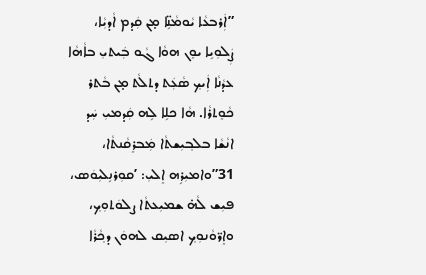”ܐܲܪܒܥܵܐ ܝܵܘܡܵܢܹ̈ܐ ܡ̣ܢ ܩܲܕܡ ܐܵܕܝܼܵܐ، ܨܲܠܘܼܝܹܐ ܝܘܸܢ ܗܘܵܐ ܓܵܘ ܒܲܝܬ‌ܝܼ ܒܐܵܗܵܐ ܥܕܵܢܵܐ ܐܲܝܟ݂ ܣܵܥܲܬ ܕܬܠܵܬ ܡ̣ܢ ܒܵܬܪ ܟܵܘܸܬܪܵܐ. ܗܵܐ ܟܠܹܐ ܠܹܗ ܩܲܕܡܝܼ ܚܲܕ ܐܢܵܫܵܐ ܒܠܒ݂ܝܼܫܬܵ‌ܐ ܡܲܒܪܸܩܵܢܬܵ‌ܐ، 31”ܘܐܡܝܼܪܹܗ ܐܸܠܝܼ: ’ܩܘܼܪܢܹܠܝܼܘܿܣ، ܦܝܼܫ ܠܵܗ̇ ܫܡܝܼܥܬܵ‌ܐ ܨܠܘܿܬܘܼܟ݂، ܘܐܸܪ̈ܘܵܢܘܼܟ݂ ܐܣܝܼܩ ܠܗܘܿܢ ܕܟ݂ܵܪܵܐ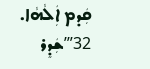ܩܲܕܡ ܐܲܠܵܗܵܐ. 32”’ܫܲܕܸܪ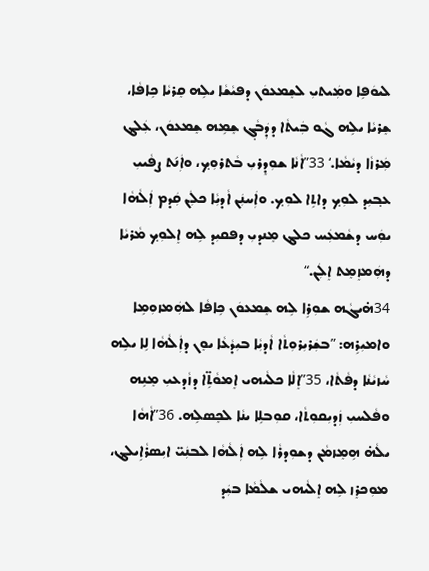ܠܝܘܿܦܹܐ ܘܡܲܝܬ‌ܝܼ ܠܫܸܡܥܘܿܢ ܕܦܝܵܫܵܐ ܝܠܹܗ ܩܸܪܝܵܐ ܟܹܐܦܵܐ، ܫܸܪܝܵܐ ܝܠܹܗ ܓܵܘ ܒܲܝܬܵ‌ܐ ܕܕܲܒܵܓ݂ ܫܸܡܹܗ ܫܸܡܥܘܿܢ، ܥܲܠܔ ܡܲܪܙܵܐ ܕܝܵܡܵܐ.‘ 33”ܐܵܢܵܐ ܫܘܼܕܸܪܝܼ ܒܵܬܪܘܼܟ݂، ܘܐܲܢ݇ܬ ܨܦܵܝܝܼ ܥܒ݂ܝܼܕ ܠܘܼܟ݂ ܕܐܬܹ‌ܐ ܠܘܼܟ݂. ܘܐܲܚܢܲܢ ܐܵܕܝܼܵܐ ܟܠܲܢ ܩܲܕܡ ܐܲܠܵܗܵܐ ܝܘܲܚ ܕܫܵܡܥܲܚ ܟܠܔ ܡܸܢܕܝܼ ܕܦܩܝܼܕ ܠܹܗ ܐܸܠܘܼܟ݂ ܡܵܪܝܵܐ ܕܗܲܡܙܸܡܸܬ ܐܸܠܲܢ.“
34ܗ̇ܝܓܵܗ ܫܘܼܪܹܐ ܠܹܗ ܫܸܡܥܘܿܢ ܟܹܐܦܵܐ ܠܗܲܡܙܘܼܡܹܐ ܘܐܡܝܼܪܹܗ: ”ܒܫܲܪܝܼܪܘܼܬܵ‌ܐ ܐܵܕܝܼܵܐ ܒܝܼܕܵܥܵܐ ܝܘܸܢ ܕܐܲܠܵܗܵܐ ܠܹܐ ܝܠܹܗ ܚܵܙܝܵܢܵܐ ܕܦܵܬܵ‌ܐ، 35”ܐܸܠܵܐ ܟܠܵܝܗ‌ܝ ܐܸܡܘܵܬܹ̈‌ܐ ܕܙܵܕܥܝܼ ܡܸܢܹܗ ܘܦܵܠܚܝܼ ܙܲܕܝܼܩܘܼܬܵ‌ܐ، ܩܘܼܒܠܹܐ ܝܢܵܐ ܠܟܸܣܠܹܗ. 36”ܐܵܗܵܐ ܝܠܵܗ̇ ܗܹܡܸܙܡܵܢ ܕܫܘܼܕܪܵܐ ܠܹܗ ܐܲܠܵܗܵܐ ܠܒܢܲܝ̈ ܐܝܼܣܪܵܐܹܝܠܔ، ܡܘܼܟܪܸܙ ܠܹܗ ܐܸܠܵܝܗ‌ܝ ܫܠܵܡܵܐ ܒܝܲܕ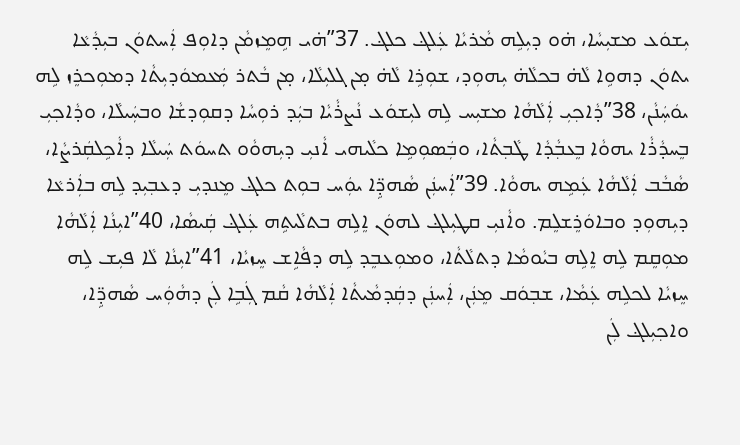ܝܼܫܘܿܥ ܡܫܝܼܚܵܐ، ܗ̇ܘ ܕܝܼܠܹܗ ܡܵܪܝܵܐ ܥܲܠܔ ܟܠܔ. 37”ܗ̇ܝ ܗܹܡܸܙܡܵܢ ܕܐܘܼܦ ܐܲܚܬܘܿܢ ܒܝܼܕܵܥܵܐ ܝܬܘܿܢ ܕܗܘܹܐ ܠܵܗ̇ ܒܟܠܵܗ̇ ܝܼܗܘܼܕ، ܫܘܼܪܹܐ ܠܵܗ̇ ܡ̣ܢ ܓܠܝܼܠܵܐ، ܡ̣ܢ ܒܵܬܪ ܡܲܥܡܘܿܕܝܼܬܵ‌ܐ ܕܡܘܼܟܪܸܙ ܠܹܗ ܝܘܿܚܲܢܵܢ، 38”ܕܵܐܟ݂ܝܼ ܐܲܠܵܗܵܐ ܡܫܝܼܚ ܠܹܗ ܠܝܼܫܘܿܥ ܢܵܨܪܵܝܵܐ ܒܝܲܕ ܪܘܼܚܵܐ ܕܩܘܼܕܫܵܐ ܘܒܚܲܝܠܵܐ، ܘܕܵܐܟ݂ܝܼ ܒܸܚܕܵܪܵܐ ܝܗܘܵܐ ܒܸܥܒ݂ܵܕܵܐ ܛܵܒ݂ܬܵ‌ܐ، ܘܒܲܣܘܼܡܹܐ ܟܠܵܝܗ‌ܝ ܐܵܢܝܼ ܕܝܼܗܘܵܘ ܬܚܘܿܬ ܚܲܝܠܵܐ ܕܐܵܟܹܠܩܲܪܨܵܐ، ܣܵܒܵܒ ܐܲܠܵܗܵܐ ܥܲܡܹܗ ܝܗܘܵܐ. 39”ܐܲܚܢܲܢ ܣܵܗܕܹ̈ܐ ܝܘܲܚ ܒܘܼܬ ܟܠܔ ܡܸܢܕܝܼ ܕܥܒ݂ܝܼܕ ܠܹܗ ܒܐܲܪܥܵܐ ܕܝܼܗܘܼܕ ܘܒܐܘܿܪܸܫܠܸܡ. ܘܐܵܢܝܼ ܩܛܝܼܠܔ ܠܗܘܿܢ ܐܸܠܹܗ ܒܬܠܵܝܬܹܗ ܥܲܠܔ ܩܲܝܣܵܐ، 40”ܐܝܼܢܵܐ ܐܲܠܵܗܵܐ ܡܘܼܩܸܡ ܠܹܗ ܐܸܠܹܗ ܒܝܵܘܡܵܐ ܕܬܠܵܬܵ‌ܐ، ܘܡܘܼܥܒܸܕ ܠܹܗ ܕܦܵܐܹܫ ܚܸܙܝܵܐ، 41”ܐܝܼܢܵܐ ܠܵܐ ܦܝܼܫ ܠܹܗ ܚܸܙܝܵܐ ܠܟܠܹܗ ܥܲܡܵܐ، ܫܒ݂ܘܿܩ ܡܸܢܲܢ، ܐܲܚܢܲܢ ܕܩܲܕܡܵܝܬܵ‌ܐ ܐܲܠܵܗܵܐ ܩܵܡ ܓܲܒܹܐ ܠܲܢ ܕܗܵܘܲܚ ܣܵܗܕܹ̈ܐ، ܘܐܟ݂ܝܼܠܔ ܠܲܢ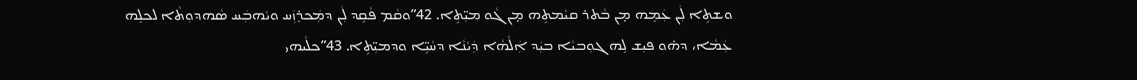ܘܫܬܹ‌ܐ ܠܲܢ ܥܲܡܹܗ ܡ̣ܢ ܒܵܬܪ ܩܝܵܡܬܹܗ ܡ̣ܢ ܓܵܘ ܡܝܼ̈ܬܹ‌ܐ. 42”ܘܩܵܡ ܦܵܩܹܕ ܠܲܢ ܕܡܲܟܪܸܙܲܚ ܘܝܵܗܒܲܚ ܣܵܗܕܘܼܬܵ‌ܐ ܠܟܠܹܗ ܥܲܡܵܐ، ܕܗ̇ܘ ܦܝܼܫ ܠܹܗ ܓܘܼܒܝܵܐ ܒܝܲܕ ܐܲܠܵܗܵܐ ܕܲܝܵܢܵܐ ܕܚܵܝܹ̈ܐ ܘܕܡܝܼ̈ܬܹ‌ܐ. 43”ܟܠܵܝܗ‌ܝ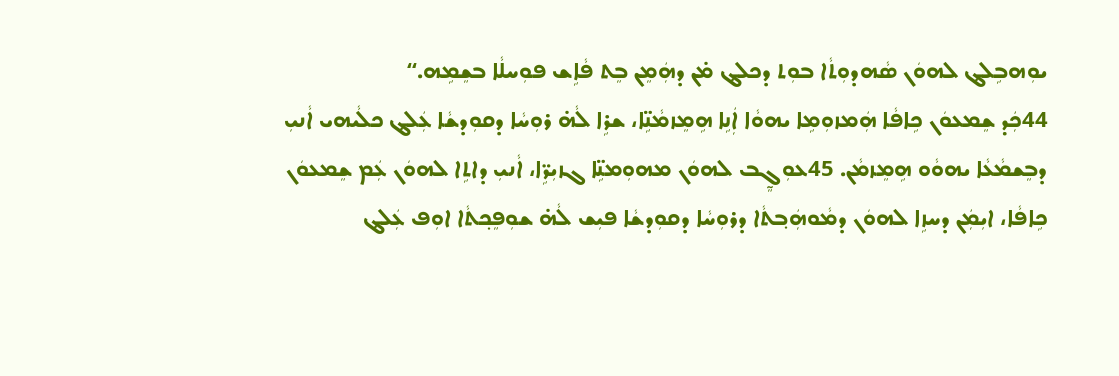ܝܘܼܗܒܹܠܔ ܠܗܘܿܢ ܣܵܗܕܘܼܬܵ‌ܐ ܒܘܼܬ ܕܟܠܔ ܡ̇ܢ ܕܗܲܡܸܢ ܒܸܬ ܦܵܐܹܫ ܦܘܼܚܠܵܐ ܒܫܸܡܹܗ.“
44ܟܲܕ ܫܸܡܥܘܿܢ ܟܹܐܦܵܐ ܗܲܡܙܘܼܡܹܐ ܝܗܘܵܐ ܐܲܢܹܐ ܗܹܡܸܙܡܵܢܹ̈ܐ، ܫܪܹܐ ܠܵܗ̇ ܪܘܼܚܵܐ ܕܩܘܼܕܫܵܐ ܥܲܠܔ ܟܠܵܝܗ‌ܝ ܐܵܢܝܼ ܕܒܸܫܡܵܥܵܐ ܝܗܘܵܘ ܗܹܡܸܙܡܵܢ. 45ܥܘܼܓ̰ܸܒ ܠܗܘܿܢ ܡܗܘܼܡܢܹ̈ܐ ܓܙܝܼܪܹ̈ܐ، ܐܵܢܝܼ ܕܐܬܹ‌ܐ ܠܗܘܿܢ ܥܲܡ ܫܸܡܥܘܿܢ ܟܹܐܦܵܐ، ܐܝܼܡܲܢ ܕܚܙܹܐ ܠܗܘܿܢ ܕܡܵܘܗܲܒ݂ܬܵ‌ܐ ܕܪܘܼܚܵܐ ܕܩܘܼܕܫܵܐ ܦܝܼܫ ܠܵܗ̇ ܫܘܼܦܸܟ݂ܬܵ‌ܐ ܐܘܼܦ ܥܲܠܔ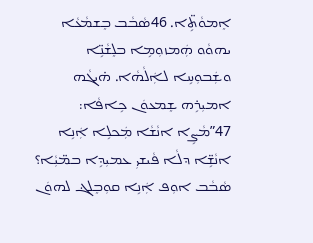ܐܸܡܘܵܬܹ̈‌ܐ. 46ܣܵܒܵܒ ܒܸܫܡܵܥܵܐ ܝܗܘܵܘ ܗܲܡܙܘܼܡܹܐ ܒܠܸܫܵܢܹ̈ܐ ܘܫܲܒܘܼܚܹܐ ܠܐܲܠܵܗܵܐ. ܗ̇ܝܓܵܗ ܐܡܝܼܪܹܗ ܫܸܡܥܘܿܢ ܟܹܐܦܵܐ: 47”ܡܵܨܹܐ ܐܢܵܫܵܐ ܡܲܟܠܹܐ ܐܲܢܹܐ ܐܢܵܫܹ̈ܐ ܕܠܵܐ ܦܵܝܫܝܼ ܥܡܝܼܕܹܐ ܒܡ̈ܝܼܵܐ؟ ܣܵܒܵܒ ܐܘܼܦ ܐܲܢܹܐ ܩܘܼܒܸܠܔ ܠܗܘܿܢ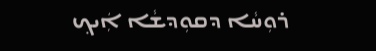ܪܘܼܚܵܐ ܕܩܘܼܕܫܵܐ ܐܲܝܟ݂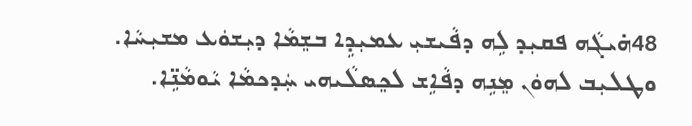48ܗ̇ܝܓܵܗ ܦܩܝܼܕ ܠܹܗ ܕܦܵܝܫܝܼ ܥܡܝܼܕܹܐ ܒܫܸܡܵܐ ܕܝܼܫܘܿܥ ܡܫܝܼܚܵܐ. ܘܛܠܝܼܒ ܠܗܘܿܢ ܡܸܢܹܗ ܕܦܵܐܹܫ ܠܟܸܣܠܵܝܗ‌ܝ ܚܲܕܟܡܵܐ ܝܵܘܡܵܢܹ̈ܐ.